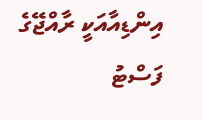އިންޑިއާއަކީ ރާއްޖޭގެ ފަސްޓު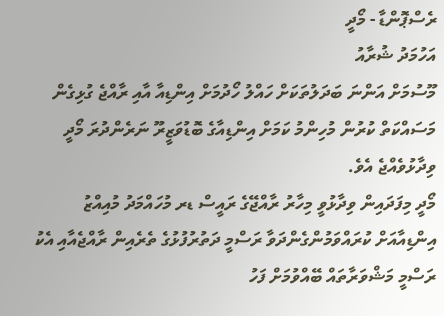ރެސްޕޮންޑާ - މޯދީ
އަހުމަދު ޝުރާއު
މޫސުމަށް އަންނަ ބަދަލުތަކަށް ހައްލު ހޯދުމަށް އިންޑިއާ އާއި ރާއްޖެ ގުޅިގެން މަސައްކަތް ކުރުން މުހިންމު ކަމަށް އިންޑިއާގެ ބޮޑުވަޒީރޫ ނަރެންދުރަ މޯދީ ވިދާޅުވެއްޖެ އެވެ.
މޯދީ މިފަދައިން ވިދާޅުވީ މިހާރު ރާއްޖޭގެ ރައީސް ޑރ މުހައްމަދު މުއިއްޒު އިންޑިއާއަށް ކުރައްވަމުންގެންދަވާ ރަސްމީ ދަތުރުފުޅުގެ ތެރެއިން ރާއްޖެއާއި އެކު ރަސްމީ މަޝްވަރާތައް ބޭއްވުމަށް ފަހު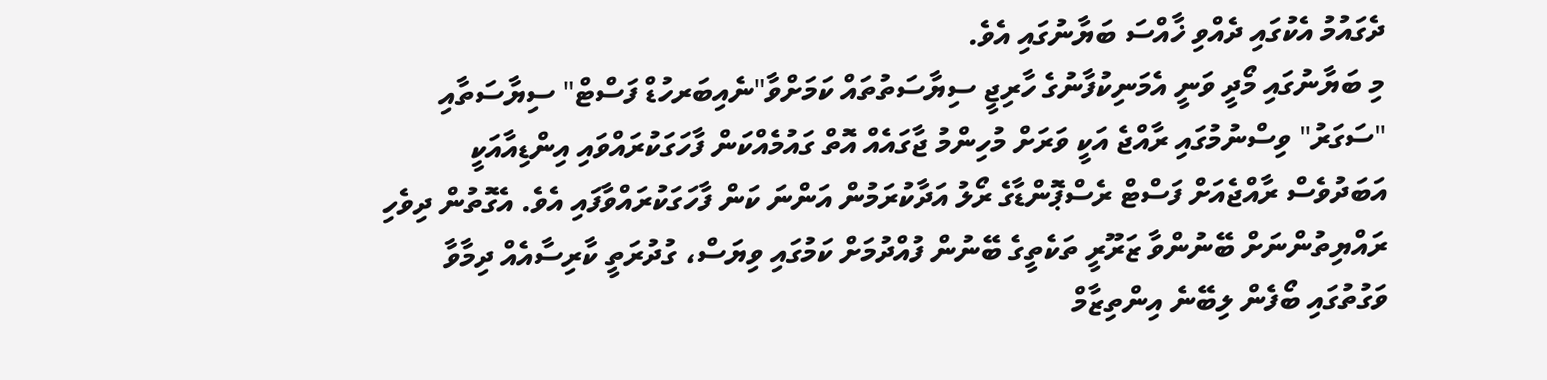ދެގައުމު އެކުގައި ދެއްވި ޚާއްސަ ބަޔާނުގައި އެވެ.
މި ބަޔާނުގައި މޯދީ ވަނީ އެމަނިކުފާނުގެ ހާރިޖީ ސިޔާސަތުތައް ކަމަށްވާ"ނެއިބަރހުޑް ފަސްޓް" ސިޔާސަތާއި "ސަގަރު" ވިސްނުމުގައި ރާއްޖެ އަކީ ވަރަށް މުހިންމު ޖާގައެއް އޮތް ގައުމެއްކަން ފާހަގަކުރައްވައި އިންޑިއާއަކީ އަބަދުވެސް ރާއްޖެއަށް ފަސްޓް ރެސްޕޮންޑާގެ ރޯލު އަދާކުރަމުން އަންނަ ކަން ފާހަގަކުރައްވާފައި އެވެ. އެގޮތުން ދިވެހި ރައްޔިތުންނަށް ބޭނުންވާ ޒަރޫރީ ތަކެތީގެ ބޭނުން ފުއްދުމަށް ކަމުގައި ވިޔަސް، ގުދުރަތީ ކާރިސާއެއް ދިމާވާ ވަގުތުގައި ބޯފެން ލިބޭނެ އިންތިޒާމް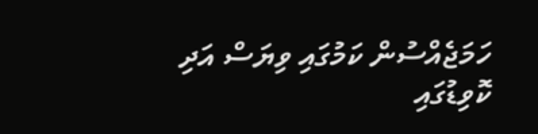ހަމަޖެއްސުން ކަމުގައި ވިޔަސް އަދި ކޮވިޑުގައި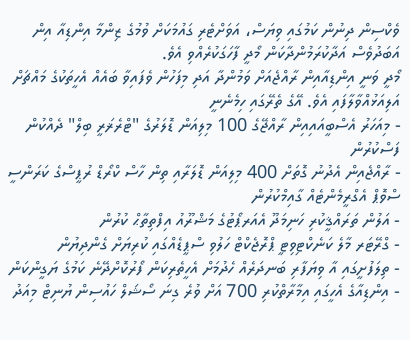ވެކްސިން ދިނުން ކަމުގައި ވިޔަސް، އަވަށްޓެރި ގައުމަކަށް ވުމުގެ ޒިންމާ އިންޑިއާ އިން އަބަދުވެސް އަދާކުރަމުންދާކަން މޯދީ ފާހަގަކުރެއްވި އެވެ.
މޯދީ ވަނީ އިންޑިއާއިން ރާއްޖެއަށް ވަމުންދާ އަދި މިފަހުން ވެފައިވާ ބައެއް އެހީތަކުގެ މައްޗަށް އަލިއަޅުއްވާލާފައި އެވެ. އޭގެ ތެރޭގައި ހިމެނެނީ
- މިއަހަރު އެސްބީއައިއިން ރާއްޖޭގެ 100 މިލިއަން ޑޮލަރުގެ "ޓްރެޜަރީ ބިލް" ދެއްކުން ފަސްކުރުން
- ރާއްޖެއިން އެދުނު ގޮތަށް 400 މިލިއަން ޑޮލަރާއި ތިން ހާސް ކްރޯޑް ރުޕީސްގެ ކަރަންސީ ސްވޮޕް އެގްރީމެންޓެއް ގާއިމްކުރުން
- އަލުން ތަރައްޤީކުރި ހަނިމަދޫ އެއަރޕޯޓުގެ މަޝްރޫއު އިފްތިތާޙް ކުރުން
- ގްރޭޓަރ މާލެ ކަނެކްޓިވިޓީ ޕްރޮޖެކްޓް ހަލުވި ސްޕީޑެއްގައި ކުރިޔަށް ގެންދިޔުން
- ތިލަފުށީގައި އާ ވިޔަފާރި ބަނދަރެއް ހެދުމަށް އެހީތެރިކަން ފޯރުކޮށްދޭނެ ކަމުގެ ޔަގީންކަން
- އިންޑިއާގެ އެހީގައި އިމާރާތްކުރި 700 އަށް ވުރެ ގިނަ ސޯޝަލް ހައުސިން ޔުނިޓް މިއަދު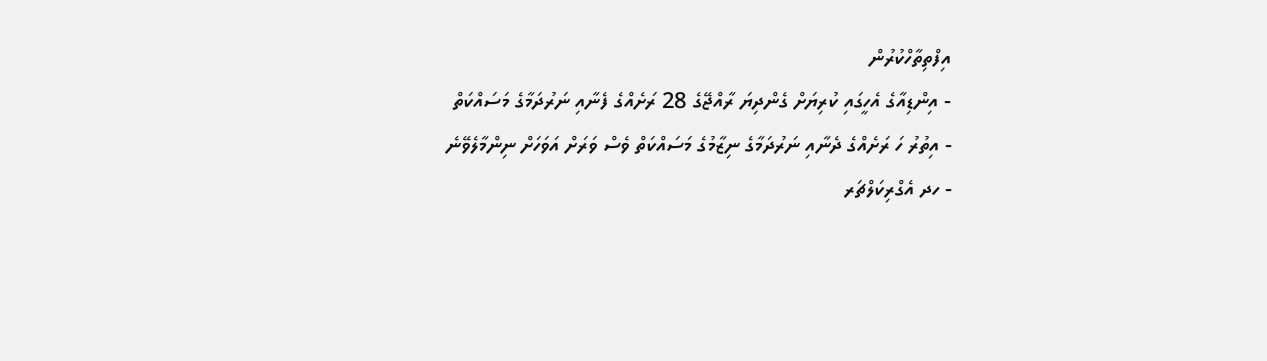އިފްތިތާހްކުރުން
- އިންޑިއާގެ އެހީގައި ކުރިޔަށް ގެންދިޔަ ރާއްޖޭގެ 28 ރަށެއްގެ ފެނާއި ނަރުދަމާގެ މަސައްކަތް
- އިތުރު ހަ ރަށެއްގެ ދެނާއި ނަރުދަމާގެ ނިޒާމުގެ މަސައްކަތް ވެސް ވަރަށް އަވަހަށް ނިންމާލެވޭނެ
- ހދ އެގްރިކަލްޗަރ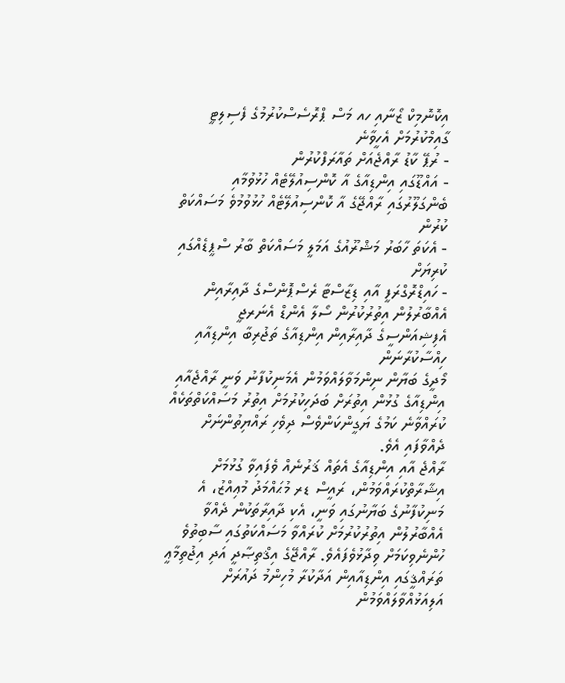އިކޮނޮމިކް ޒޯނާއި ހއ މަސް ޕްރޮސެސްކުރުމުގެ ފެސިލިޓީ ގާއިމްކުރުމަށް އެހީވާނެ
- ރުޕޭ ކާޑު ރާއްޖެއަށް ތައާރަފްކުރުން
- އައްޑޫގައި އިންޑިއާގެ އާ ކޮންސިއުލޭޓެއް ހުޅުވުމާއި ބެންގަލޫރުގައި ރާއްޖޭގެ އާ ކޮންސިއުލޭޓެއް ހުޅުވުމުވެ މަސައްކަތް ކުރުން
- އެކަތަ ހާބަރު މަޝްރޫއުގެ އަމަލީ މަސައްކަތް ބާރު ސްޕީޑެއްގައި ކުރިޔަށް
- ހައިޑްރޮގްރަފީ އާއި ޑިޒާސްޓާ ރެސްޕޮންސްގެ ދާއިރާއިން އެއްބާރުލުން އިތުރުކުރުން ސޯލާ އެންޑް އެނަރޖީ އެފިޝިއަންސީގެ ދާއިރާއިން އިންޑިއާގެ ތަޖުރިބާ އިންޑިއާއި ހިއްސާކުރާނަން
މޯދީގެ ބަޔާން ނިންމަވާލައްވަމުން އެމަނިކުފާނު ވަނީ ރާއްޖެއާއި އިންޑިއާގެ ގުޅުން އިތުރަށް ބަދަހިކުރުމަށް އިތުރު މަސައްކަތްތަކެއް ކުރައްވާނެ ކަމުގެ ޔަގީންކަންވެސް ދިވެހި ރައްޔިތުންނަށް ދެއްވާފައި އެވެ.
ރާއްޖެ އާއި އިންޑިއާގެ އެތައް ޤަރުނެއް ވެފައިވާ ގުޅުމަށް އިޝާރާތްކުރައްވަމުން، ރައީސް ޑރ މުޙައްމަދު މުޢިއްޒު، އެ މަނިކުފާނުގެ ބަޔާނުގައި ވަނީ، އެކި ދާއިރާތަކުން ދެއްވާ އެއްބާރުލުން އިތުރުކުރުމަށް ކުރައްވާ މަސައްކަތުގައި ސާބިތުވެ ހުންނެވިކަމަށް ވިދާޅުވެފައެވެ. ރާއްޖޭގެ އިޤްތިޞާދީ އަދި އިޖުތިމާޢީ ތަރައްޤީގައި އިންޑިއާއިން އަދާކުރާ މުހިންމު ދައުރަށް އަލިއަޅުއްވާލައްވަމުން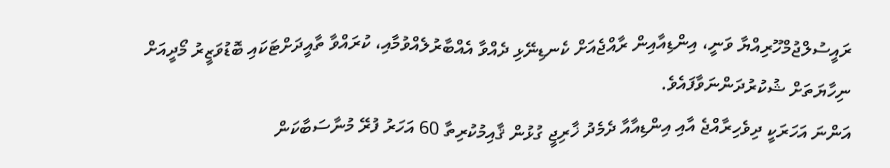ރައީސުލްޖުމްހޫރިއްޔާ ވަނީ، އިންޑިއާއިން ރާއްޖެއަށް ކެނޑިނޭޅި ދެއްވާ އެއްބާރުލެއްވުމާއި، ކުރައްވާ ތާއީދަށްޓަކައި ބޮޑުވަޒީރު މޯދީއަށް ނިހާޔަތަށް ޝުކުރުދަންނަވާފައެވެ.
އަންނަ އަހަރަކީ ދިވެހިރާއްޖެ އާއި އިންޑިއާއާ ދެމެދު ޚާރިޖީ ގުޅުން ޤާއިމުކުރިތާ 60 އަހަރު ފުރޭ މުނާސަބާކަން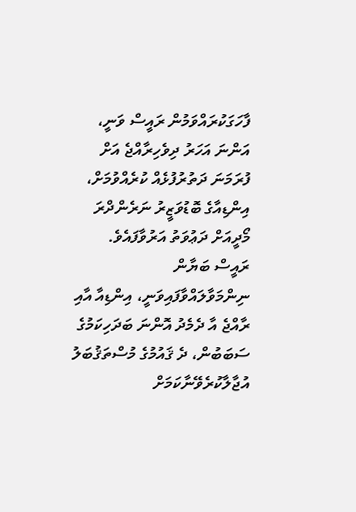ފާހަގަކުރައްވަމުން ރައީސް ވަނީ، އަންނަ އަހަރު ދިވެހިރާއްޖެ އަށް ފުރަމަނަ ދަތުރުފުޅެއް ކުރެއްވުމަށް، އިންޑިއާގެ ބޮޑުވަޒީރު ނަރެންދްރަ މޯދީއަށް ދަޢުވަތު އަރުވާފައެވެ.
ރައީސް ބަޔާން ނިންމަވާލައްވާފައިވަނީ، އިންޑިއާ އާއި ރާއްޖެ އާ ދެމެދު އޮންނަ ބަދަހިކަމުގެ ސަބަބުން، ދެ ޤައުމުގެ މުސްތަޤުބަލު އުޖާލާކުރެވޭނާކަމަށް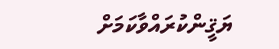ޔަޤީންކުރައްވާކަމަށް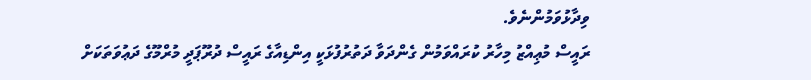ވިދާޅުވަމުންނެވެ.
ރައީސް މުޢިއްޒު މިހާރު ކުރައްވަމުން ގެންދަވާ ދަތުރުފުޅަކީ އިންޑިއާގެ ރައީސް ދުރޫޕަދީ މުރްމޫގެ ދަޢުވަތަކަށް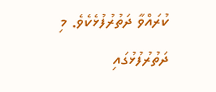ކުރައްވާ ދަތުރުފުޅެކެވެ. މި ދަތުރުފުޅުގައި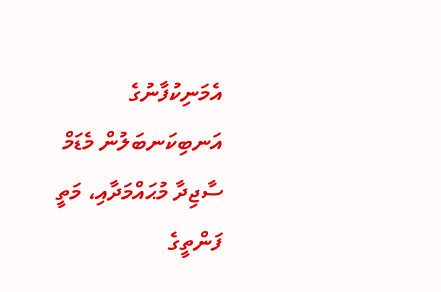އެމަނިކުފާނުގެ އަނބިކަނބަލުން މެޑަމް ސާޖިދާ މުޙައްމަދާއި، މަތީ ފަންތީގެ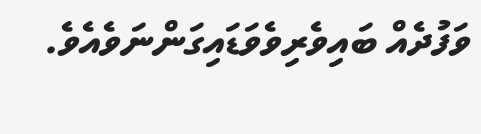ވަފުދެއް ބައިވެރިވެވަޑައިގަންނަވެއެވެ.